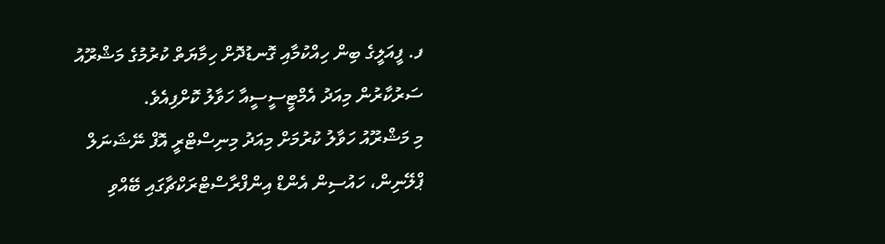ފ. ފީއަލީގެ ބިން ހިއްކުމާއި ގޮނޑުދޮށް ހިމާޔަތް ކުރުމުގެ މަޝްރޫއު ސަރުކާރުން މިއަދު އެމްޓީސީސީއާ ހަވާލު ކޮށްފިއެވެ.
މި މަޝްރޫއު ހަވާލު ކުރުމަށް މިއަދު މިނިސްޓްރީ އޮފް ނޭޝަނަލް ޕްލޭނިން، ހައުސިން އެންޑް އިންފްރާސްޓްރަކްޗާގައި ބޭއްވި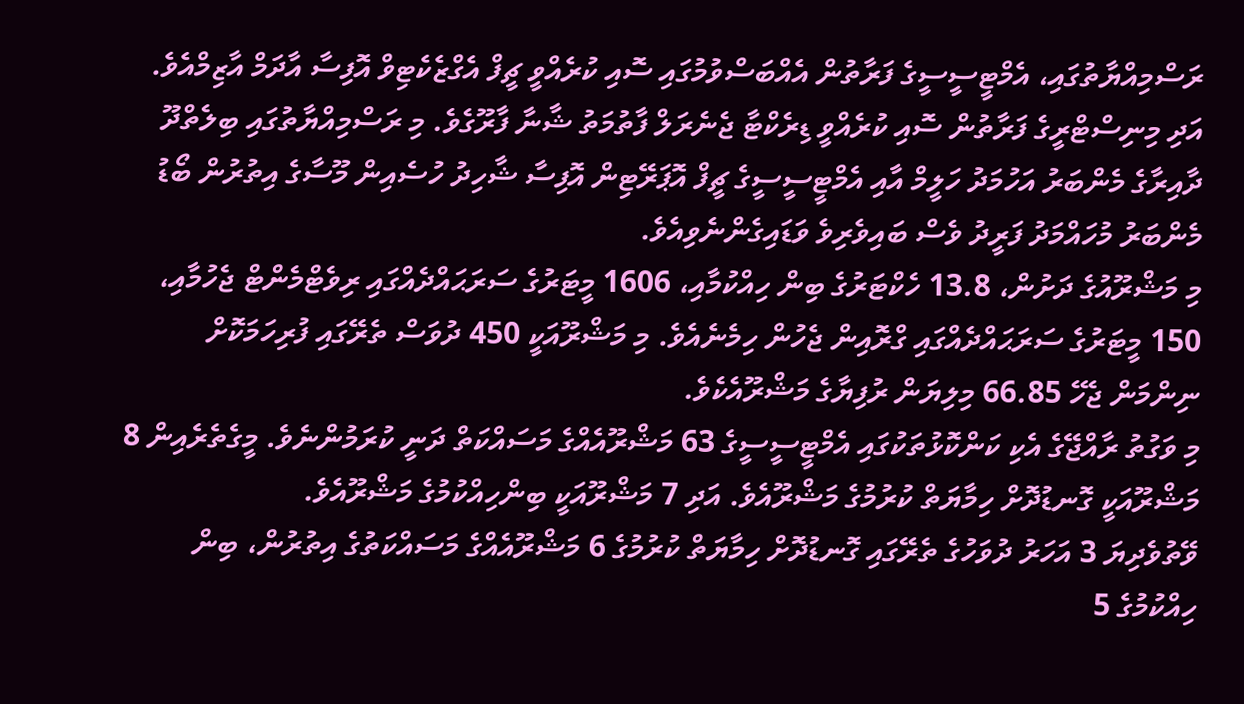ރަސްމިއްޔާތުގައި، އެމްޓީސީސީގެ ފަރާތުން އެއްބަސްވުމުގައި ސޮއި ކުރެއްވީ ޗީފް އެގްޒެކެޓިވް އޮފިސާ އާދަމް އާޒިމްއެވެ. އަދި މިނިސްޓްރީގެ ފަރާތުން ސޮއި ކުރެއްވީ ޑިރެކްޓާ ޖެނެރަލް ފާތުމަތު ޝާނާ ފާރޫގެވެ. މި ރަސްމިއްޔާތުގައި ބިލެތްދޫ ދާއިރާގެ މެންބަރު އަހުމަދު ހަލީމް އާއި އެމްޓީސީސީގެ ޗީފް އޮޕަރޭޓިން އޮފިސާ ޝާހިދު ހުސެއިން މޫސާގެ އިތުރުން ބޯޑު މެންބަރު މުހައްމަދު ފަރީދު ވެސް ބައިވެރިވެ ވަޑައިގެންނެވިއެވެ.
މި މަޝްރޫއުގެ ދަށުން، 13.8 ހެކްޓަރުގެ ބިން ހިއްކުމާއި، 1606 މީޓަރުގެ ސަރަޙައްދެއްގައި ރިވެޓްމެންޓް ޖެހުމާއި، 150 މީޓަރުގެ ސަރަޙައްދެއްގައި ގްރޮއިން ޖެހުން ހިމެނެއެވެ. މި މަޝްރޫއަކީ 450 ދުވަސް ތެރޭގައި ފުރިހަމަކޮށް ނިންމަން ޖެހޭ 66.85 މިލިޔަން ރުފިޔާގެ މަޝްރޫއެކެވެ.
މި ވަގުތު ރާއްޖޭގެ އެކި ކަންކޮޅުތަކުގައި އެމްޓީސީސީގެ 63 މަޝްރޫއެއްގެ މަސައްކަތް ދަނީ ކުރަމުންނެވެ. މީގެތެރެއިން 8 މަޝްރޫއަކީ ގޮނޑުދޮށް ހިމާޔަތް ކުރުމުގެ މަޝްރޫއެވެ. އަދި 7 މަޝްރޫއަކީ ބިންހިއްކުމުގެ މަޝްރޫއެވެ.
ވޭތުވެދިޔަ 3 އަހަރު ދުވަހުގެ ތެރޭގައި ގޮނޑުދޮށް ހިމާޔަތް ކުރުމުގެ 6 މަޝްރޫއެއްގެ މަސައްކަތުގެ އިތުރުން، ބިން ހިއްކުމުގެ 5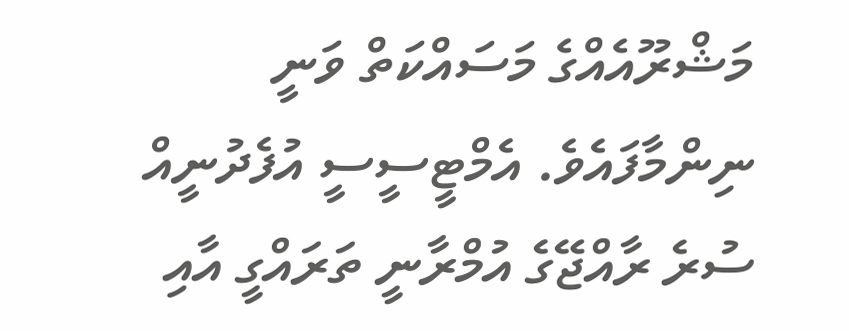މަޝްރޫއެއްގެ މަސައްކަތް ވަނީ ނިންމާފައެވެ. އެމްޓީސީސީ އުފެދުނީއް ސުރެ ރާއްޖޭގެ އުމްރާނީ ތަރައްގީ އާއި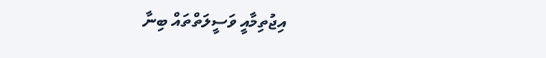އިޖުތިމާއީ ވަސީލަތްތައް ބިނާ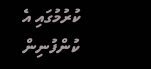ކުރުމުގައި އެ ކުންފުނިން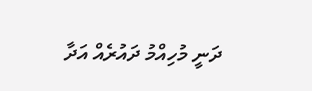ދަނީ މުހިއްމު ދައުރެއް އަދާ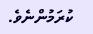ކުރަމުންނެވެ.